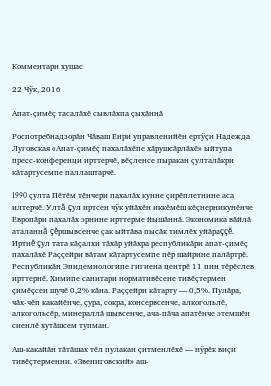Комментари хушас

22 Чÿк, 2016

Апат-çимĕç тасалăхĕ сывлăхпа çыхăннă

Роспотребнадзорăн Чăваш Енри управленийĕн ертÿçи Надежда Луговская «Апат-çимĕç пахалăхĕпе хăрушсăрлăхĕ» ыйтупа пресс-конференци ирттерчĕ, вĕçленсе пыракан çулталăкри кăтартусемпе паллаштарчĕ.

1990 çулта Пĕтĕм тĕнчери пахалăх кунне çирĕплетнине аса илтерчĕ. Ултă çул иртсен чÿк уйăхĕн иккĕмĕш кĕçнерникунĕнче Европăри пахалăх эрнине ирттерме йышăннă. Экономика вăйлă аталаннă çĕршывсенче çак ыйтăва пысăк тимлĕх уйăраççĕ. Иртнĕ çул тата кăçалхи тăхăр уйăхра республикăри апат-çимĕç пахалăхĕ Раççейри вăтам кăтартусемпе пĕр шайрине палăртрĕ. Республикăн Эпидемиологипе гигиена центрĕ 11 пин тĕрĕслев ирттернĕ. Химипе санитари нормативĕсене тивĕçтермен çимĕçсен шучĕ 0,2% кăна. Раççейри кăтарту — 0,5%. Пулăра, чăх-чĕп какайĕнче, çура, сокра, консервсенче, алкогольлĕ, алкогольсĕр, минераллă шывсенче, ача-пăча апатĕнче этемшĕн сиенлĕ хутăшсем тупман.

Аш-какайăн тăтăшах тĕл пулакан çитменлĕхĕ — нÿрĕк виçи тивĕçтерменни. «Звениговский» аш-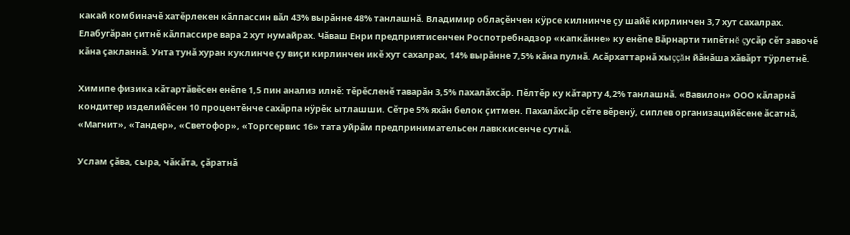какай комбиначĕ хатĕрлекен кăлпассин вăл 43% вырăнне 48% танлашнă. Владимир облаçĕнчен кÿрсе килнинче çу шайĕ кирлинчен 3,7 хут сахалрах. Елабугăран çитнĕ кăлпассире вара 2 хут нумайрах. Чăваш Енри предприятисенчен Роспотребнадзор «капкăнне» ку енĕпе Вăрнарти типĕтнĕ çусăр сĕт завочĕ кăна çакланнă. Унта тунă хуран куклинче çу виçи кирлинчен икĕ хут сахалрах, 14% вырăнне 7,5% кăна пулнă. Асăрхаттарнă хыççăн йăнăша хăвăрт тÿрлетнĕ.

Химипе физика кăтартăвĕсен енĕпе 1,5 пин анализ илнĕ: тĕрĕсленĕ таварăн 3,5% пахалăхсăр. Пĕлтĕр ку кăтарту 4,2% танлашнă. «Вавилон» ООО кăларнă кондитер изделийĕсен 10 процентĕнче сахăрпа нÿрĕк ытлашши. Сĕтре 5% яхăн белок çитмен. Пахалăхсăр сĕте вĕренÿ, сиплев организацийĕсене ăсатнă, «Магнит», «Тандер», «Светофор», «Торгсервис 16» тата уйрăм предпринимательсен лавккисенче сутнă.

Услам çăва, сыра, чăкăта, çăратнă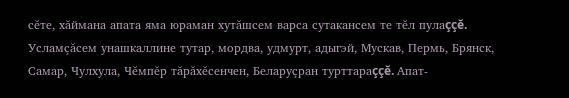сĕте, хăймана апата яма юраман хутăшсем варса сутакансем те тĕл пулаççĕ. Усламçăсем унашкаллине тутар, мордва, удмурт, адыгэй, Мускав, Пермь, Брянск, Самар, Чулхула, Чĕмпĕр тăрăхĕсенчен, Беларуçран турттараççĕ. Апат-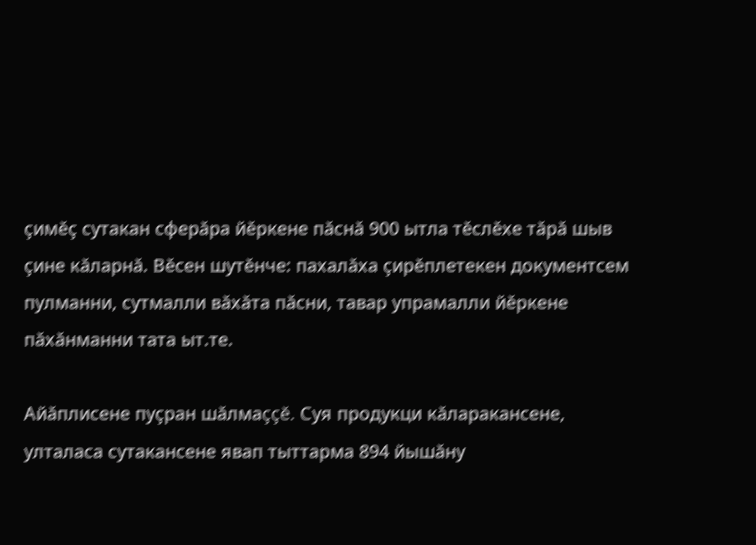çимĕç сутакан сферăра йĕркене пăснă 900 ытла тĕслĕхе тăрă шыв çине кăларнă. Вĕсен шутĕнче: пахалăха çирĕплетекен документсем пулманни, сутмалли вăхăта пăсни, тавар упрамалли йĕркене пăхăнманни тата ыт.те.

Айăплисене пуçран шăлмаççĕ. Суя продукци кăларакансене, улталаса сутакансене явап тыттарма 894 йышăну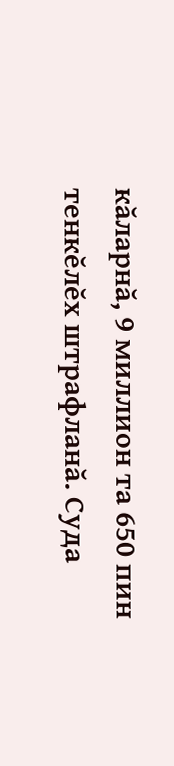кăларнă, 9 миллион та 650 пин тенкĕлĕх штрафланă. Суда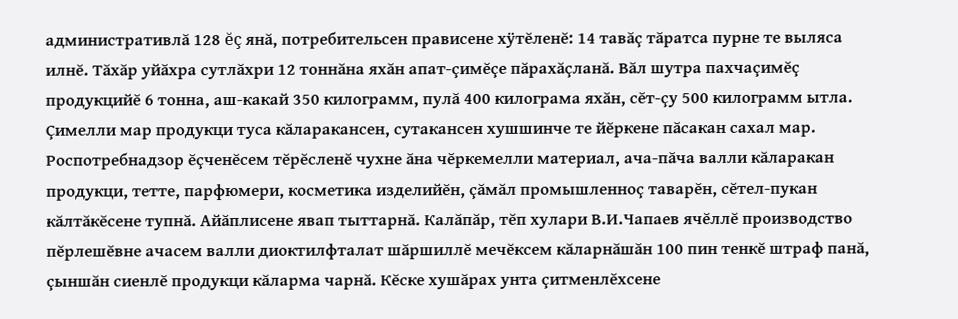административлă 128 ĕç янă, потребительсен прависене хÿтĕленĕ: 14 тавăç тăратса пурне те выляса илнĕ. Тăхăр уйăхра сутлăхри 12 тоннăна яхăн апат-çимĕçе пăрахăçланă. Вăл шутра пахчаçимĕç продукцийĕ 6 тонна, аш-какай 350 килограмм, пулă 400 килограма яхăн, сĕт-çу 500 килограмм ытла. Çимелли мар продукци туса кăларакансен, сутакансен хушшинче те йĕркене пăсакан сахал мар. Роспотребнадзор ĕçченĕсем тĕрĕсленĕ чухне ăна чĕркемелли материал, ача-пăча валли кăларакан продукци, тетте, парфюмери, косметика изделийĕн, çăмăл промышленноç таварĕн, сĕтел-пукан кăлтăкĕсене тупнă. Айăплисене явап тыттарнă. Калăпăр, тĕп хулари В.И.Чапаев ячĕллĕ производство пĕрлешĕвне ачасем валли диоктилфталат шăршиллĕ мечĕксем кăларнăшăн 100 пин тенкĕ штраф панă, çыншăн сиенлĕ продукци кăларма чарнă. Кĕске хушăрах унта çитменлĕхсене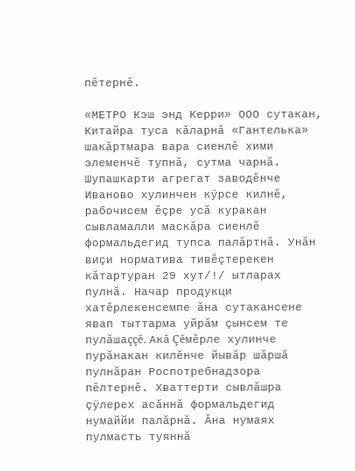пĕтернĕ.

«МЕТРО Кэш энд Керри» ООО сутакан, Китайра туса кăларнă «Гантелька» шакăртмара вара сиенлĕ хими элеменчĕ тупнă, сутма чарнă. Шупашкарти агрегат заводĕнче Иваново хулинчен кÿрсе килнĕ, рабочисем ĕçре усă куракан сывламалли маскăра сиенлĕ формальдегид тупса палăртнă. Унăн виçи норматива тивĕçтерекен кăтартуран 29 хут/!/ ытларах пулнă. Начар продукци хатĕрлекенсемпе ăна сутакансене явап тыттарма уйрăм çынсем те пулăшаççĕ. Акă Çĕмĕрле хулинче пурăнакан килĕнче йывăр шăршă пулнăран Роспотребнадзора пĕлтернĕ. Хваттерти сывлăшра çÿлерех асăннă формальдегид нумаййи палăрнă. Ăна нумаях пулмасть туяннă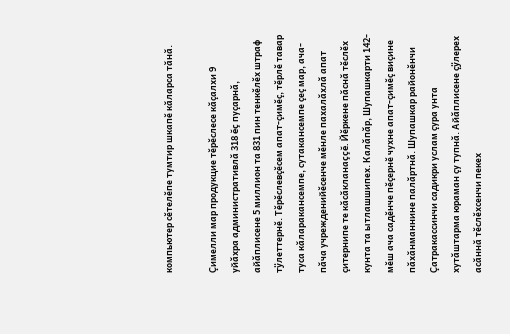компьютер сĕтелĕпе тумтир шкапĕ кăларса тăнă.

Çимелли мар продукцие тĕрĕслесе кăçалхи 9 уйăхра административлă 318 ĕç пуçарнă, айăплисене 5 миллион та 831 пин тенкĕлĕх штраф тÿлеттернĕ. Тĕрĕслевçĕсем апат-çимĕç, тĕрлĕ тавар туса кăларакансемпе, сутакансемпе çеç мар, ача-пăча учрежденийĕсенче мĕнле пахалăхлă апат çитернипе те кăсăкланаççĕ. Йĕркене пăснă тĕслĕх кунта та ытлашшипех. Калăпăр, Шупашкарти 142-мĕш ача садĕнче пĕçернĕ чухне апат-çимĕç виçине пăхăнманнине палăртнă. Шупашкар районĕнчи Çатракассинчи садикри услам çура унта хутăштарма юраман çу тупнă. Айăплисене çÿлерех асăннă тĕслĕхсенчи пекех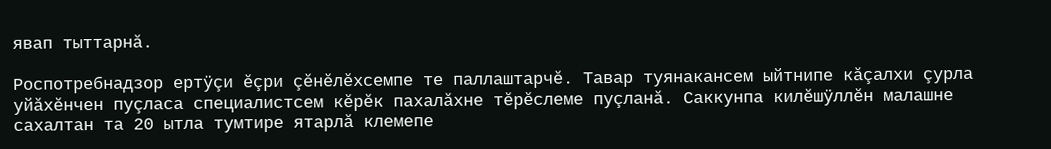явап тыттарнă.

Роспотребнадзор ертÿçи ĕçри çĕнĕлĕхсемпе те паллаштарчĕ. Тавар туянакансем ыйтнипе кăçалхи çурла уйăхĕнчен пуçласа специалистсем кĕрĕк пахалăхне тĕрĕслеме пуçланă. Саккунпа килĕшÿллĕн малашне сахалтан та 20 ытла тумтире ятарлă клемепе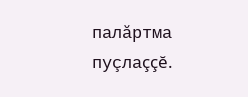палăртма пуçлаççĕ.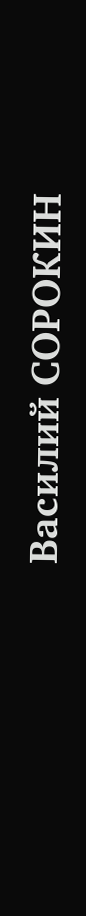Василий СОРОКИН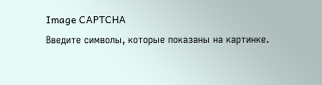Image CAPTCHA
Введите символы, которые показаны на картинке.